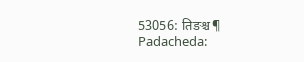53056: तिङश्च¶
Padacheda: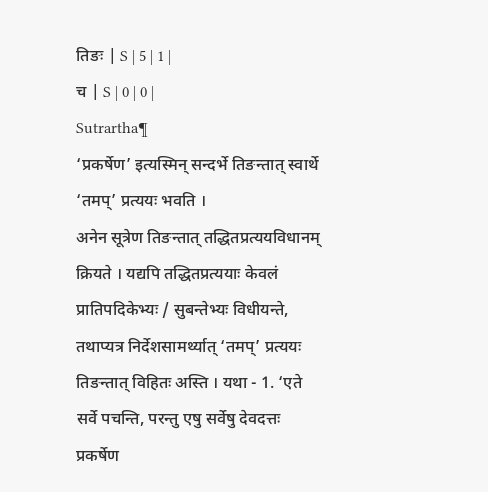तिङः | S | 5 | 1 |
च | S | 0 | 0 |
Sutrartha¶
‘प्रकर्षेण’ इत्यस्मिन् सन्दर्भे तिङन्तात् स्वार्थे ‘तमप्’ प्रत्ययः भवति ।
अनेन सूत्रेण तिङन्तात् तद्धितप्रत्ययविधानम् क्रियते । यद्यपि तद्धितप्रत्ययाः केवलं प्रातिपदिकेभ्यः / सुबन्तेभ्यः विधीयन्ते, तथाप्यत्र निर्देशसामर्थ्यात् ‘तमप्’ प्रत्ययः तिङन्तात् विहितः अस्ति । यथा - 1. ‘एते सर्वे पचन्ति, परन्तु एषु सर्वेषु देवदत्तः प्रकर्षेण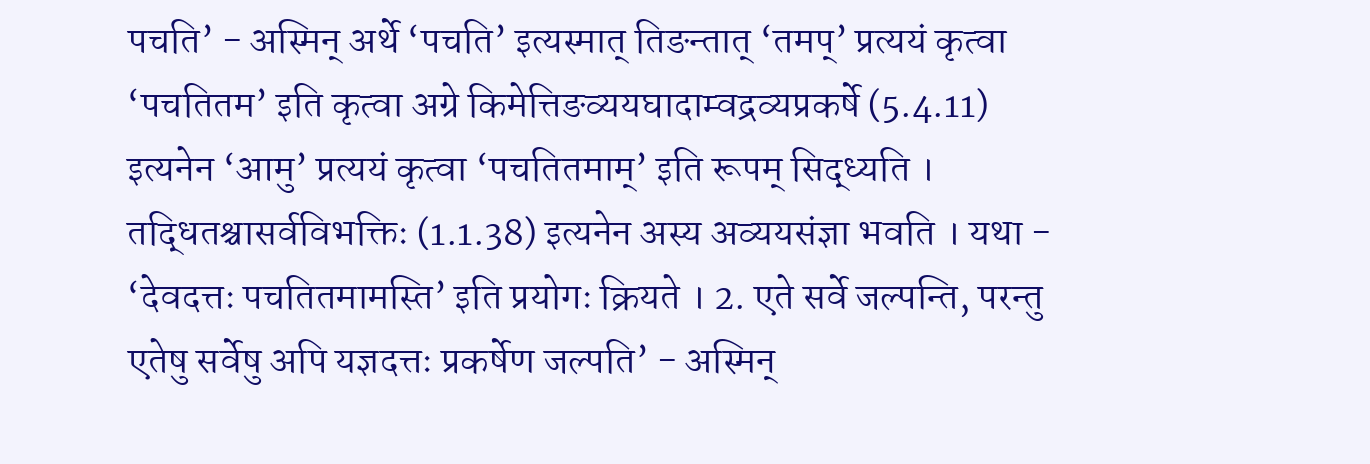पचति’ - अस्मिन् अर्थे ‘पचति’ इत्यस्मात् तिङन्तात् ‘तमप्’ प्रत्ययं कृत्वा ‘पचतितम’ इति कृत्वा अग्रे किमेत्तिङव्ययघादाम्वद्रव्यप्रकर्षे (5.4.11) इत्यनेन ‘आमु’ प्रत्ययं कृत्वा ‘पचतितमाम्’ इति रूपम् सिद्ध्यति । तद्धितश्चासर्वविभक्तिः (1.1.38) इत्यनेन अस्य अव्ययसंज्ञा भवति । यथा - ‘देवदत्तः पचतितमामस्ति’ इति प्रयोगः क्रियते । 2. एते सर्वे जल्पन्ति, परन्तु एतेषु सर्वेषु अपि यज्ञदत्तः प्रकर्षेण जल्पति’ - अस्मिन्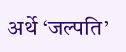अर्थे ‘जल्पति’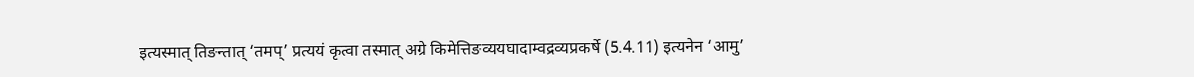इत्यस्मात् तिङन्तात् ‘तमप्’ प्रत्ययं कृत्वा तस्मात् अग्रे किमेत्तिङव्ययघादाम्वद्रव्यप्रकर्षे (5.4.11) इत्यनेन ‘आमु’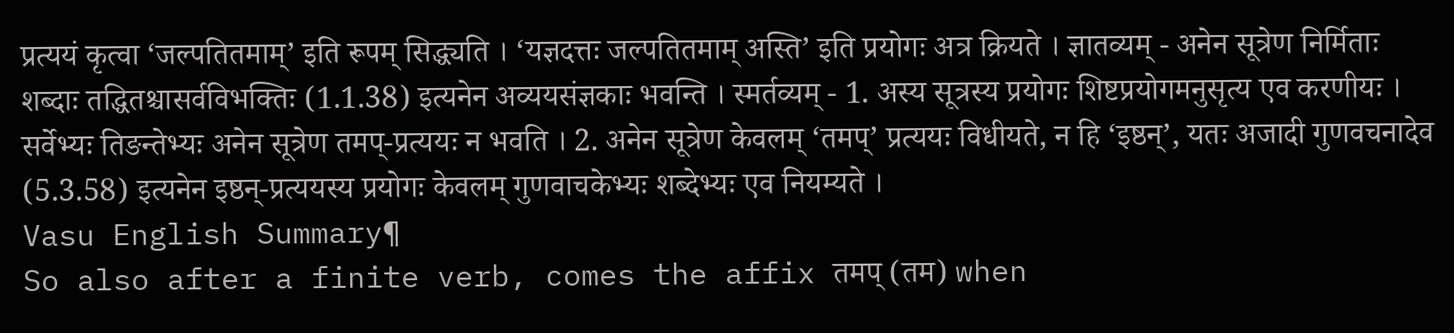प्रत्ययं कृत्वा ‘जल्पतितमाम्’ इति रूपम् सिद्ध्यति । ‘यज्ञदत्तः जल्पतितमाम् अस्ति’ इति प्रयोगः अत्र क्रियते । ज्ञातव्यम् - अनेन सूत्रेण निर्मिताः शब्दाः तद्धितश्चासर्वविभक्तिः (1.1.38) इत्यनेन अव्ययसंज्ञकाः भवन्ति । स्मर्तव्यम् - 1. अस्य सूत्रस्य प्रयोगः शिष्टप्रयोगमनुसृत्य एव करणीयः । सर्वेभ्यः तिङन्तेभ्यः अनेन सूत्रेण तमप्-प्रत्ययः न भवति । 2. अनेन सूत्रेण केवलम् ‘तमप्’ प्रत्ययः विधीयते, न हि ‘इष्ठन्’, यतः अजादी गुणवचनादेव (5.3.58) इत्यनेन इष्ठन्-प्रत्ययस्य प्रयोगः केवलम् गुणवाचकेभ्यः शब्देभ्यः एव नियम्यते ।
Vasu English Summary¶
So also after a finite verb, comes the affix तमप् (तम) when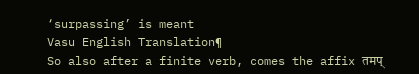‘surpassing’ is meant
Vasu English Translation¶
So also after a finite verb, comes the affix तमप्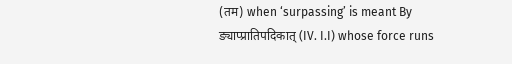(तम) when ‘surpassing’ is meant By ङ्याप्प्रातिपदिकात् (IV. I.I) whose force runs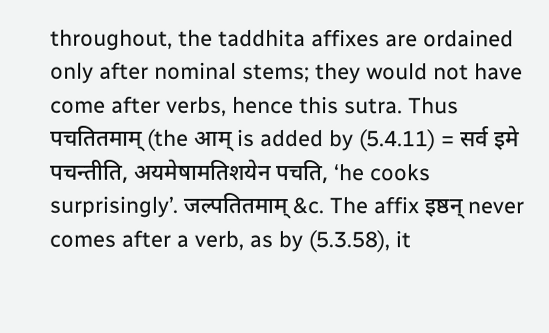throughout, the taddhita affixes are ordained only after nominal stems; they would not have come after verbs, hence this sutra. Thus पचतितमाम् (the आम् is added by (5.4.11) = सर्व इमे पचन्तीति, अयमेषामतिशयेन पचति, ‘he cooks surprisingly’. जल्पतितमाम् &c. The affix इष्ठन् never comes after a verb, as by (5.3.58), it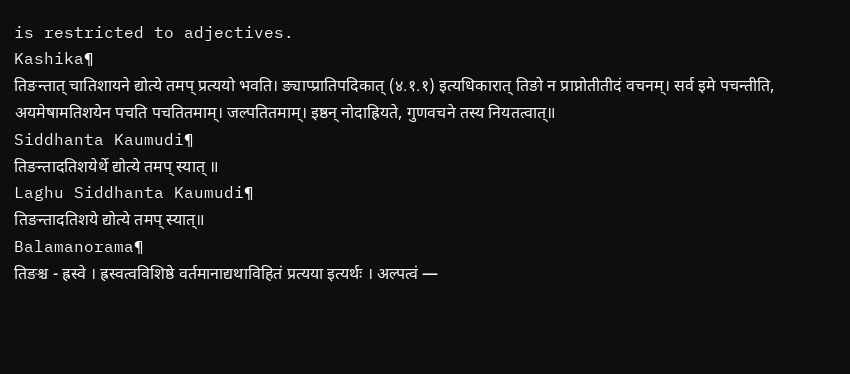is restricted to adjectives.
Kashika¶
तिङन्तात् चातिशायने द्योत्ये तमप् प्रत्ययो भवति। ङ्याप्प्रातिपदिकात् (४.१.१) इत्यधिकारात् तिङो न प्राप्नोतीतीदं वचनम्। सर्व इमे पचन्तीति, अयमेषामतिशयेन पचति पचतितमाम्। जल्पतितमाम्। इष्ठन् नोदाह्रियते, गुणवचने तस्य नियतत्वात्॥
Siddhanta Kaumudi¶
तिङन्तादतिशयेर्थे द्योत्ये तमप् स्यात् ॥
Laghu Siddhanta Kaumudi¶
तिङन्तादतिशये द्योत्ये तमप् स्यात्॥
Balamanorama¶
तिङश्च - ह्रस्वे । ह्रस्वत्वविशिष्ठे वर्तमानाद्यथाविहितं प्रत्यया इत्यर्थः । अल्पत्वं —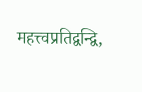महत्त्वप्रतिद्वन्द्वि,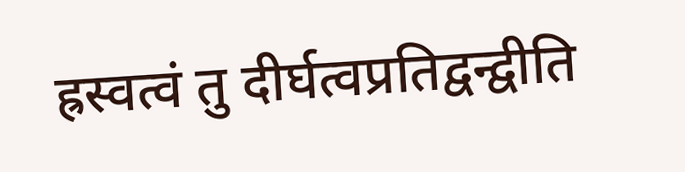ह्रस्वत्वं तु दीर्घत्वप्रतिद्वन्द्वीति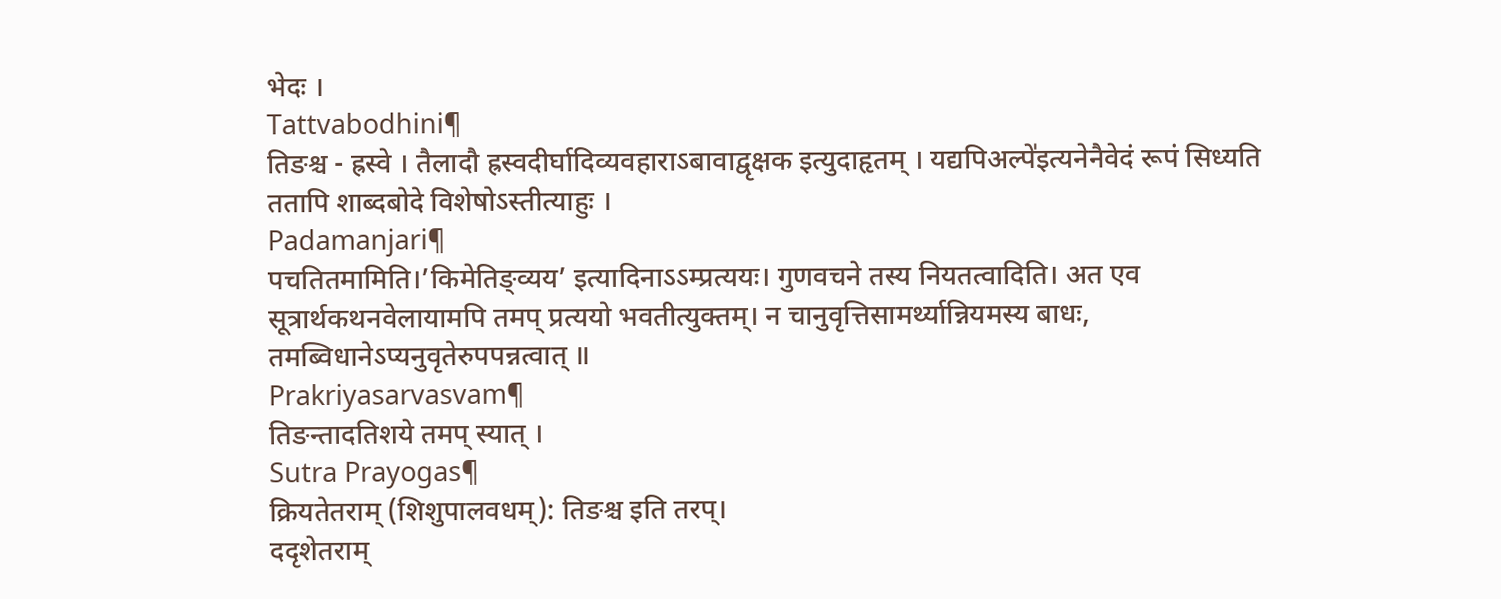भेदः ।
Tattvabodhini¶
तिङश्च - ह्रस्वे । तैलादौ ह्रस्वदीर्घादिव्यवहाराऽबावाद्वृक्षक इत्युदाहृतम् । यद्यपिअल्पे॑इत्यनेनैवेदं रूपं सिध्यति ततापि शाब्दबोदे विशेषोऽस्तीत्याहुः ।
Padamanjari¶
पचतितमामिति।’किमेतिङ्व्यय’ इत्यादिनाऽऽम्प्रत्ययः। गुणवचने तस्य नियतत्वादिति। अत एव सूत्रार्थकथनवेलायामपि तमप् प्रत्ययो भवतीत्युक्तम्। न चानुवृत्तिसामर्थ्यान्नियमस्य बाधः, तमब्विधानेऽप्यनुवृतेरुपपन्नत्वात् ॥
Prakriyasarvasvam¶
तिङन्तादतिशये तमप् स्यात् ।
Sutra Prayogas¶
क्रियतेतराम् (शिशुपालवधम्): तिङश्च इति तरप्।
ददृशेतराम्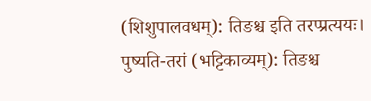(शिशुपालवधम्): तिङश्च इति तरप्प्रत्ययः।
पुष्यति-तरां (भट्टिकाव्यम्): तिङश्च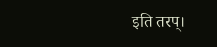इति तरप्।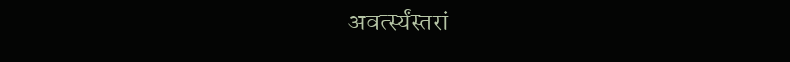अवर्त्स्यंस्तरां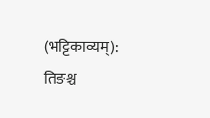(भट्टिकाव्यम्): तिङश्च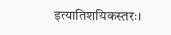इत्यातिशयिकस्तरः।